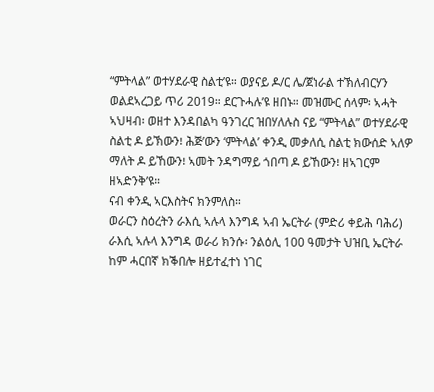“ምትላል” ወተሃደራዊ ስልቲ’ዩ። ወያናይ ዶ/ር ሌ/ጀነራል ተኽለብርሃን ወልደኣረጋይ ጥሪ 2019። ደርጉሓሉ’ዩ ዘበኑ። መዝሙር ሰላም፡ ኣሓት ኣህዛብ፡ ወዘተ እንዳበልካ ዓንገረር ዝበሃለሉስ ናይ “ምትላል” ወተሃደራዊ ስልቲ ዶ ይኽውን፧ ሕጅ’ውን ‘ምትላል’ ቀንዲ መቃለሲ ስልቲ ክውሰድ ኣለዎ ማለት ዶ ይኸውን፧ ኣመት ንዳግማይ ጎበጣ ዶ ይኸውን፧ ዘኣገርም ዘኣድንቅ’ዩ።
ናብ ቀንዲ ኣርእስትና ክንምለስ።
ወራርን ስዕረትን ራእሲ ኣሉላ እንግዳ ኣብ ኤርትራ (ምድሪ ቀይሕ ባሕሪ)
ራእሲ ኣሉላ እንግዳ ወራሪ ክንሱ፡ ንልዕሊ 100 ዓመታት ህዝቢ ኤርትራ ከም ሓርበኛ ክቕበሎ ዘይተፈተነ ነገር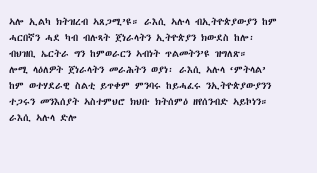ኣሎ ኢልካ ክትዝረብ ኣጸጋሚ’ዩ። ራእሲ ኣሉላ ብኢትዮጵያውያን ከም ሓርበኛን ሓደ ካብ ብሉጻት ጀነራላትን ኢትዮጵያን ክውደስ ከሎ፡ ብህዝቢ ኤርትራ ግን ከምወራርን ኣብነት ጥልመትን’ዩ ዝግለጽ።
ሎሚ ላዕለዎት ጀነራላትን መራሕትን ወያነ፡ ራእሲ ኣሉላ ‘ምትላል’ ከም ወተሃደራዊ ስልቲ ይጥቀም ምንባሩ ከይሓፈሩ ንኢትዮጵያውያንን ተጋሩን መንእሰያት ኣስተምህሮ ክህቡ ክትሰምዕ ዘየሰንብድ ኣይኮነን። ራእሲ ኣሉላ ድሎ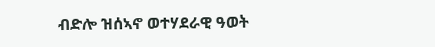ብድሎ ዝሰኣኖ ወተሃደራዊ ዓወት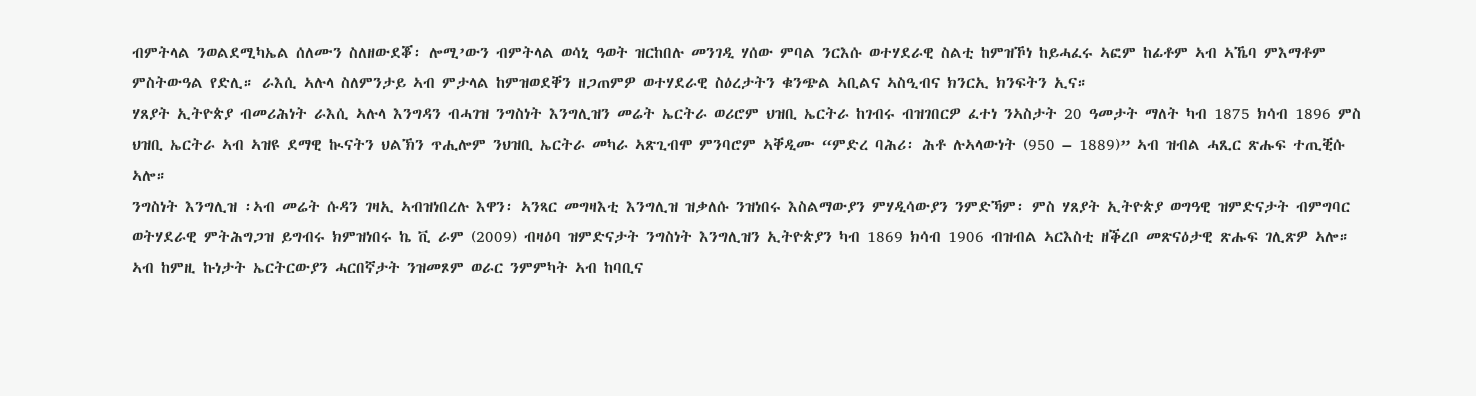ብምትላል ንወልደሚካኤል ሰለሙን ስለዘውደቖ፡ ሎሚ’ውን ብምትላል ወሳኒ ዓወት ዝርከበሉ መንገዲ ሃሰው ምባል ንርእሱ ወተሃደራዊ ስልቲ ከምዝኾነ ከይሓፈሩ ኣፎም ከፊቶም ኣብ ኣኼባ ምእማቶም ምስትውዓል የድሊ። ራእሲ ኣሉላ ስለምንታይ ኣብ ምታላል ከምዝወደቐን ዘጋጠምዎ ወተሃደራዊ ስዕረታትን ቁንጭል ኣቢልና ኣስዒብና ክንርኢ ክንፍትን ኢና።
ሃጸያት ኢትዮጵያ ብመሪሕነት ራእሲ ኣሉላ እንግዳን ብሓገዝ ንግስነት እንግሊዝን መሬት ኤርትራ ወሪሮም ህዝቢ ኤርትራ ከገብሩ ብዝገበርዎ ፈተነ ንኣስታት 20 ዓመታት ማለት ካብ 1875 ክሳብ 1896 ምስ ህዝቢ ኤርትራ ኣብ ኣዝዩ ደማዊ ኲናትን ህልኽን ጥሒሎም ንህዝቢ ኤርትራ መካራ ኣጽጊብሞ ምንባሮም ኣቐዲሙ “ምድረ ባሕሪ፡ ሕቶ ሉኣላውነት (950 – 1889)” ኣብ ዝብል ሓጺር ጽሑፍ ተጢቒሱ ኣሎ።
ንግስነት እንግሊዝ ፡ኣብ መሬት ሱዳን ገዛኢ ኣብዝነበረሉ እዋን፡ ኣንጻር መግዛእቲ እንግሊዝ ዝቃለሱ ንዝነበሩ እስልማውያን ምሃዲሳውያን ንምድኻም፡ ምስ ሃጸያት ኢትዮጵያ ወግዓዊ ዝምድናታት ብምግባር ወትሃደራዊ ምትሕግጋዝ ይግብሩ ክምዝነበሩ ኬ ቪ ራም (2009) ብዛዕባ ዝምድናታት ንግስነት እንግሊዝን ኢትዮጵያን ካብ 1869 ክሳብ 1906 ብዝብል ኣርእስቲ ዘቕረቦ መጽናዕታዊ ጽሑፍ ገሊጽዎ ኣሎ።
ኣብ ከምዚ ኩነታት ኤርትርውያን ሓርበኛታት ንዝመጾም ወራር ንምምካት ኣብ ከባቢና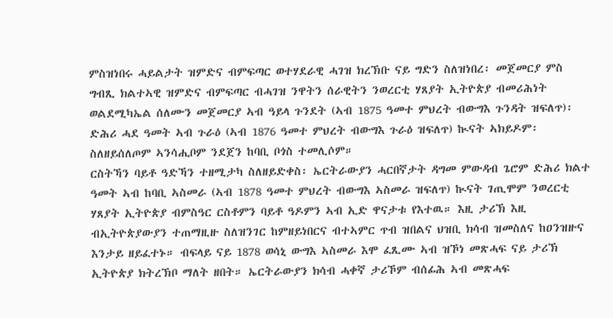ምስዝነበሩ ሓይልታት ዝምድና ብምፍጣር ወተሃደራዊ ሓገዝ ክረኽቡ ናይ ግድን ስለዝነበረ፡ መጀመርያ ምስ ግብጺ ክልተኣዊ ዝምድና ብምፍጣር ብሓገዝ ንዋትን ሰራዊትን ንወረርቲ ሃጸያት ኢትዮጵያ ብመሪሕነት ወልደሚካኤል ሰለሙን መጀመርያ ኣብ ዓይላ ጉንደት (ኣብ 1875 ዓመተ ምህረት ብውግእ ጉንዳት ዝፍለጥ)፡ ድሕሪ ሓደ ዓመት ኣብ ጉራዕ (ኣብ 1876 ዓመተ ምህረት ብውግእ ጉራዕ ዝፍለጥ) ኲናት ኣክይዶም፡ ስለዘይሰለጦም ኣንሳሒቦም ንደጀን ከባቢ ቦጎስ ተመሊሶም።
ርስትኻን ባይቶ ዓድኻን ተዘሚታካ ስለዘይድቀስ፡ ኤርትራውያን ሓርበኛታት ዳግመ ምውዳብ ጌሮም ድሕሪ ክልተ ዓመት ኣብ ከባቢ ኣስመራ (ኣብ 1878 ዓመተ ምህረት ብውግእ ኣስመራ ዝፍለጥ) ኲናት ገጢሞም ንወረርቲ ሃጸያት ኢትዮጵያ ብምስዓር ርስቶምን ባይቶ ዓዶምን ኣብ ኢድ ዋናታቱ የእተዉ። እዚ ታሪኽ እዚ ብኢትዮጵያውያን ተጠማዚዙ ስለዝንገር ከምዘይነበርና ብተኣምር ጥብ ዝበልና ህዝቢ ክሳብ ዝመስለና ከዐንዝዙና እንታይ ዘይፈተኑ። ብፍላይ ናይ 1878 ወሳኒ ውግእ ኣስመራ እሞ ፈጺሙ ኣብ ዝኾነ መጽሓፍ ናይ ታሪኽ ኢትዮጵያ ክትረኽቦ ማለት ዘበት። ኤርትራውያን ክሳብ ሓቀኛ ታሪኾም ብሰፊሕ ኣብ መጽሓፍ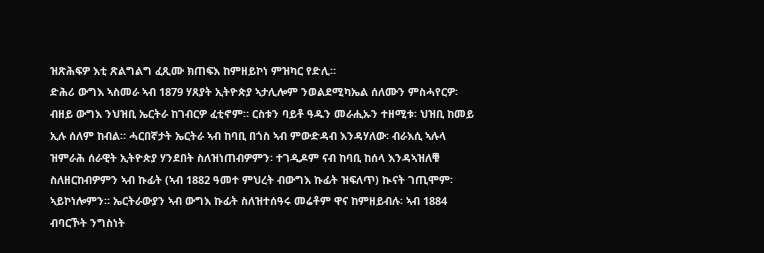ዝጽሕፍዎ እቲ ጽልግልግ ፈጺሙ ክጠፍእ ከምዘይኮነ ምዝካር የድሊ።
ድሕሪ ውግእ ኣስመራ ኣብ 1879 ሃጸያት ኢትዮጵያ ኣታሊሎም ንወልደሚካኤል ሰለሙን ምስሓየርዎ፡ ብዘይ ውግእ ንህዝቢ ኤርትራ ከገብርዎ ፈቲኖም። ርስቱን ባይቶ ዓዱን መራሒኡን ተዘሚቱ፡ ህዝቢ ከመይ ኢሉ ሰለም ከብል። ሓርበኛታት ኤርትራ ኣብ ከባቢ በጎስ ኣብ ምውድዳብ እንዳሃለው፡ ብራእሲ ኣሉላ ዝምራሕ ሰራዊት ኢትዮጵያ ሃንደበት ስለዝነጠብዎምን፡ ተገዲዶም ናብ ከባቢ ከሰላ እንዳኣዝለቑ ስለዘርከብዎምን ኣብ ኩፊት (ኣብ 1882 ዓመተ ምህረት ብውግእ ኩፊት ዝፍለጥ) ኲናት ገጢሞም፡ ኣይኮነሎምን። ኤርትራውያን ኣብ ውግእ ኩፊት ስለዝተሰዓሩ መሬቶም ዋና ከምዘይብሉ፡ ኣብ 1884 ብባርኾት ንግስነት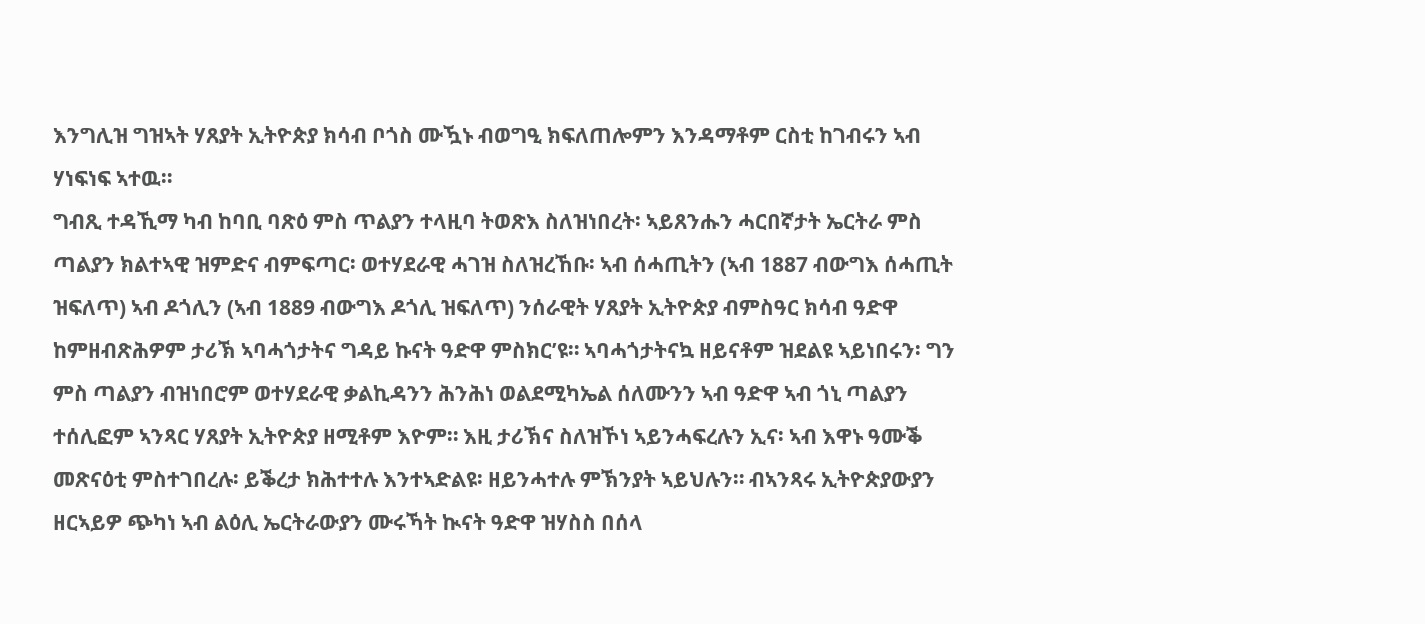እንግሊዝ ግዝኣት ሃጸያት ኢትዮጵያ ክሳብ ቦጎስ ሙዃኑ ብወግዒ ክፍለጠሎምን እንዳማቶም ርስቲ ከገብሩን ኣብ ሃነፍነፍ ኣተዉ።
ግብጺ ተዳኺማ ካብ ከባቢ ባጽዕ ምስ ጥልያን ተላዚባ ትወጽእ ስለዝነበረት፡ ኣይጸንሑን ሓርበኛታት ኤርትራ ምስ ጣልያን ክልተኣዊ ዝምድና ብምፍጣር፡ ወተሃደራዊ ሓገዝ ስለዝረኸቡ፡ ኣብ ሰሓጢትን (ኣብ 1887 ብውግእ ሰሓጢት ዝፍለጥ) ኣብ ዶጎሊን (ኣብ 1889 ብውግእ ዶጎሊ ዝፍለጥ) ንሰራዊት ሃጸያት ኢትዮጵያ ብምስዓር ክሳብ ዓድዋ ከምዘብጽሕዎም ታሪኽ ኣባሓጎታትና ግዳይ ኩናት ዓድዋ ምስክር’ዩ። ኣባሓጎታትናኳ ዘይናቶም ዝደልዩ ኣይነበሩን፡ ግን ምስ ጣልያን ብዝነበሮም ወተሃደራዊ ቃልኪዳንን ሕንሕነ ወልደሚካኤል ሰለሙንን ኣብ ዓድዋ ኣብ ጎኒ ጣልያን ተሰሊፎም ኣንጻር ሃጸያት ኢትዮጵያ ዘሚቶም እዮም። እዚ ታሪኽና ስለዝኾነ ኣይንሓፍረሉን ኢና፡ ኣብ እዋኑ ዓሙቕ መጽናዕቲ ምስተገበረሉ፡ ይቕረታ ክሕተተሉ እንተኣድልዩ፡ ዘይንሓተሉ ምኽንያት ኣይህሉን። ብኣንጻሩ ኢትዮጵያውያን ዘርኣይዎ ጭካነ ኣብ ልዕሊ ኤርትራውያን ሙሩኻት ኲናት ዓድዋ ዝሃስስ በሰላ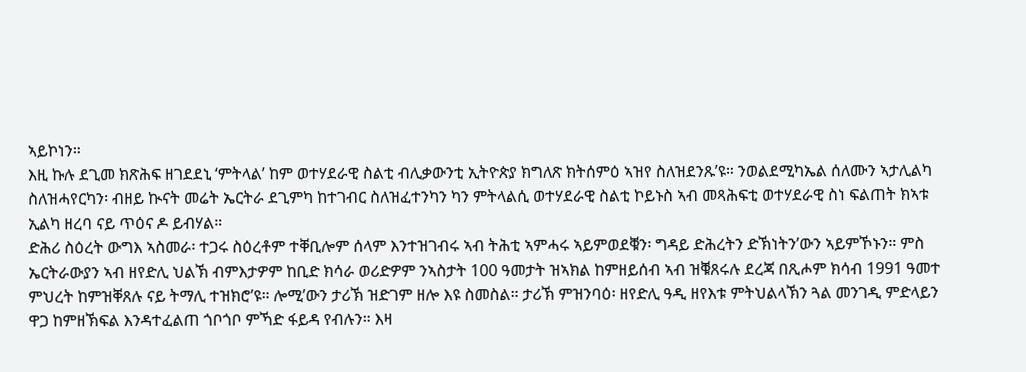ኣይኮነን።
እዚ ኩሉ ደጊመ ክጽሕፍ ዘገደደኒ ‘ምትላል’ ከም ወተሃደራዊ ስልቲ ብሊቃውንቲ ኢትዮጵያ ክግለጽ ክትሰምዕ ኣዝየ ስለዝደንጹ’ዩ። ንወልደሚካኤል ሰለሙን ኣታሊልካ ስለዝሓየርካን፡ ብዘይ ኲናት መሬት ኤርትራ ደጊምካ ከተገብር ስለዝፈተንካን ካን ምትላልሲ ወተሃደራዊ ስልቲ ኮይኑስ ኣብ መጻሕፍቲ ወተሃደራዊ ስነ ፍልጠት ክኣቱ ኢልካ ዘረባ ናይ ጥዕና ዶ ይብሃል።
ድሕሪ ስዕረት ውግእ ኣስመራ፡ ተጋሩ ስዕረቶም ተቐቢሎም ሰላም እንተዝገብሩ ኣብ ትሕቲ ኣምሓሩ ኣይምወደቑን፡ ግዳይ ድሕረትን ድኽነትን’ውን ኣይምኾኑን። ምስ ኤርትራውያን ኣብ ዘየድሊ ህልኽ ብምእታዎም ከቢድ ክሳራ ወሪድዎም ንኣስታት 100 ዓመታት ዝኣክል ከምዘይሰብ ኣብ ዝቑጸሩሉ ደረጃ በጺሖም ክሳብ 1991 ዓመተ ምህረት ከምዝቐጸሉ ናይ ትማሊ ተዝክሮ’ዩ። ሎሚ’ውን ታሪኽ ዝድገም ዘሎ እዩ ስመስል። ታሪኽ ምዝንባዕ፡ ዘየድሊ ዓዲ ዘየእቱ ምትህልላኽን ጓል መንገዲ ምድላይን ዋጋ ከምዘኽፍል እንዳተፈልጠ ጎቦጎቦ ምኻድ ፋይዳ የብሉን። እዛ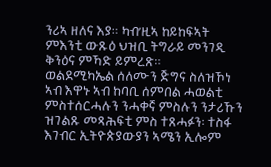ንሪኣ ዘለና እያ። ካብ’ዚኣ ከይከፍኣት ምእንቲ ውጹዕ ህዝቢ ትግራይ መንገዲ ቅንዕና ምኻድ ይምረጽ።
ወልደሚካኤል ሰለሙን ጅግና ስለዝኾነ ኣብ እዋኑ ኣብ ከባቢ ሰምበል ሓወልቲ ምስተሰርሓሉን ንሓቀኛ ምስሉን ንታሪኹን ዝገልጹ መጻሕፍቲ ምስ ተጸሓፉን፡ ተስፋ እገብር ኢትዮጵያውያን ኣሜን ኢሎም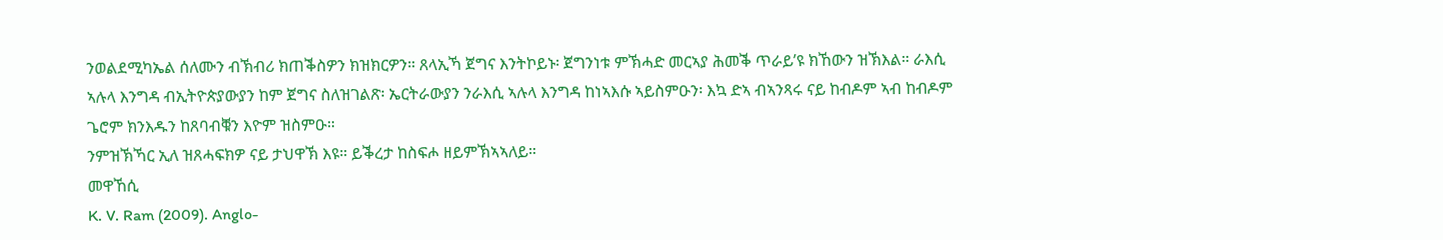ንወልደሚካኤል ሰለሙን ብኽብሪ ክጠቕስዎን ክዝክርዎን። ጸላኢኻ ጀግና እንትኮይኑ፡ ጀግንነቱ ምኽሓድ መርኣያ ሕመቕ ጥራይ’ዩ ክኸውን ዝኽእል። ራእሲ ኣሉላ እንግዳ ብኢትዮጵያውያን ከም ጀግና ስለዝገልጽ፡ ኤርትራውያን ንራእሲ ኣሉላ እንግዳ ከነኣእሱ ኣይስምዑን፡ እኳ ድኣ ብኣንጻሩ ናይ ከብዶም ኣብ ከብዶም ጌሮም ክንእዱን ከጸባብቑን እዮም ዝስምዑ።
ንምዝኽኻር ኢለ ዝጸሓፍክዎ ናይ ታህዋኽ እዩ። ይቕረታ ከስፍሖ ዘይምኽኣኣለይ።
መዋኸሲ
K. V. Ram (2009). Anglo-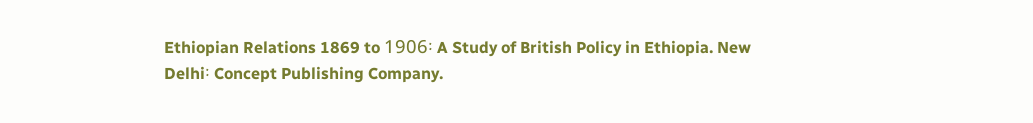Ethiopian Relations 1869 to 1906፡ A Study of British Policy in Ethiopia. New Delhi፡ Concept Publishing Company.